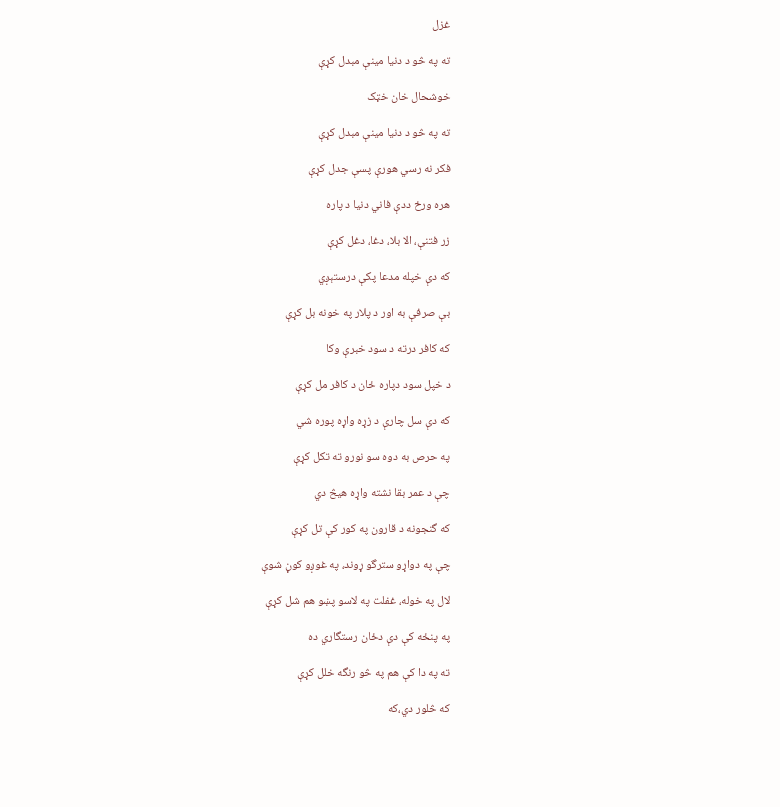غزل

ته په څو د دنيا مينې مبدل کړې

خوشحال خان خټک

ته په څو د دنيا مينې مبدل کړې

فکر نه رسي هورې پسې جدل کړې

هره ورځ ددې فاني دنيا د پاره

زر فتنې، الا بلا، دغا، دغل کړې

که دې خپله مدعا پکې درستېږي

بې صرفې به اور د پلار په خونه بل کړې

که کافر درته د سود خبرې وکا

د خپل سود دپاره ځان د کافر مل کړې

که دې سل چارې د زړه واړه پوره شي

په حرص به دوه سو نورو ته تکل کړې

چې د عمر بقا نشته واړه هيڅ دي

که گنجونه د قارون په کور کې تل کړې

چې په دواړو سترگو ړوند، په غوږو کوڼ شوې

لال په خوله، غفلت په لاسو پښو هم شل کړې

په پنځه کې دې دځان رستگاري ده

ته په دا کې هم په څو رنگه خلل کړې

که څلور دي،که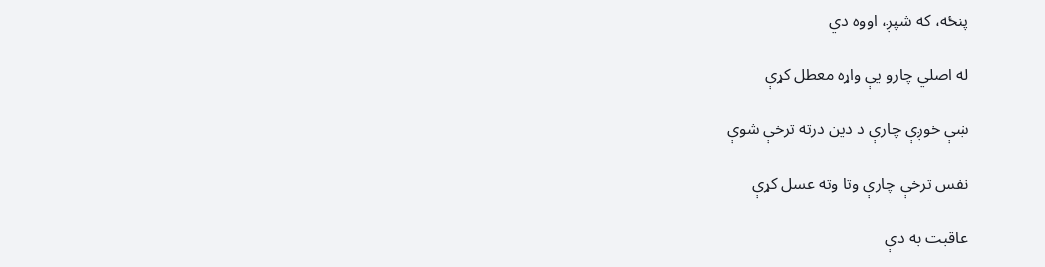پنځه، که شپږ، اووه دي

له اصلي چارو يې واړه معطل کړې

ښې خوږې چارې د دين درته ترخې شوې

نفس ترخې چارې وتا وته عسل کړې

عاقبت به دې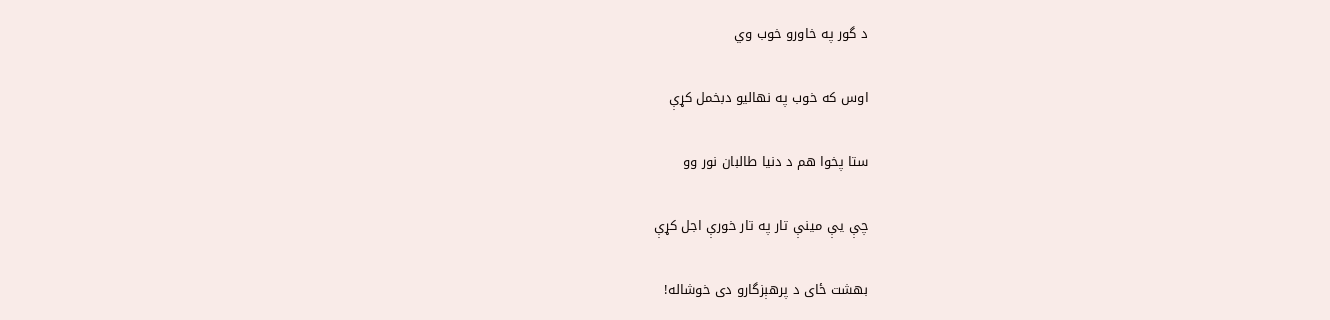د گور په خاورو خوب وي

اوس که خوب په نهاليو دبخمل کړې

ستا پخوا هم د دنيا طالبان نور وو

چې يې مينې تار په تار خورې اجل کړې

بهشت ځای د پرهېزگارو دی خوشاله!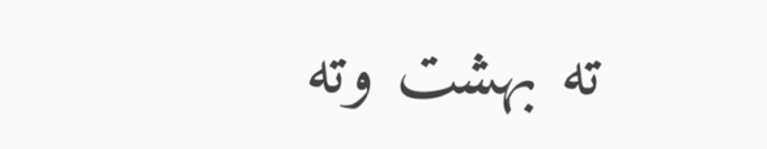ته بهشت وته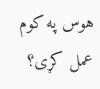هوس په کوم عمل کړی؟